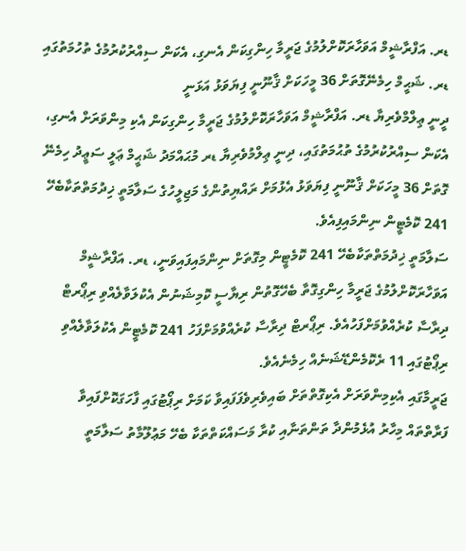ޑރ. އަފްރާޝީމް އަވަހާރަކޮށްލުމުގެ ޖަރީމާ ހިންގިކަން އެނގި، އެކަން ސިއްރުކުރުމުގެ ތުހުމަތުގައި ޑރ. ޝަޙީމް ހިމެނޭގޮތަށް 36 މީހަކަށް ޤާނޫނީ ފިޔަވަޅު އަޅަނީ
ދީނީ ޢިލްމްވެރިޔާ ޑރ. އަފްރާޝީމް އަވަހާރަކޮށްލުމުގެ ޖަރީމާ ހިންގިކަން އެކި މިންވަރަށް އެނގި، އެކަން ސިއްރުކުރުމުގެ ތުޙުމަތުގައި، ދިނީ ޢިލްމުވެރިޔާ ޑރ މުޙައްމަދު ޝަޙީމް ޢަލީ ސަޢީދު ހިމެނޭ ގޮތަށް 36 މީހަކަށް ޤާނޫނީ ފިޔަވަޅު އެޅުމަށް ރައްޔިތުންގެ މަޖިލީހުގެ ސަލާމަތީ ޚިދުމަތްތަކާބެހޭ 241 ކޮމެޓީން ނިންމައިފިއެވެ.
ސަލާމަތީ ޚިދުމަތްތަކާބެހޭ 241 ކޮމެޓީން މިގޮތަށް ނިންމައިފައިވަނީ، ޑރ. އަފްރާޝީމް އަވަހާރަކޮށްލުމުގެ ޖަރީމާ ހިންގިގޮތާ ބެހޭގޮތުން ރިޔާސީ ކޮމިޝަނުން އެކުލަވާލެއްވި ރިޕޯރޓް ދިރާސާ ކުރެއްވުމަށްފަހުއެވެ. ރިޕޯރޓް ދިރާސާ ކުރެއްވުމަށްފަހު 241 ކޮމެޓީން އެކުލަވާލެއްވި ރިޕޯޓުގައި 11 ރެކޮމެންޑޭޝަނެއް ހިމެނެއެވެ.
ޖަރީމާގައި އެކިމިންވަރަށް އެކިގޮތްތަށް ބައިވެރިވެފަފައިވާ ކަމަށް ރިޕޯޓުގައި ފާހަގަކޮށްފައިވާ ފަރާތްތައް މިހާރު އުޅެމުންދާ ތަންތަނާއި ކުރާ މަސައްކަތްތަކާ ބެހޭ މަޢުލޫމާތު ސަލާމަތީ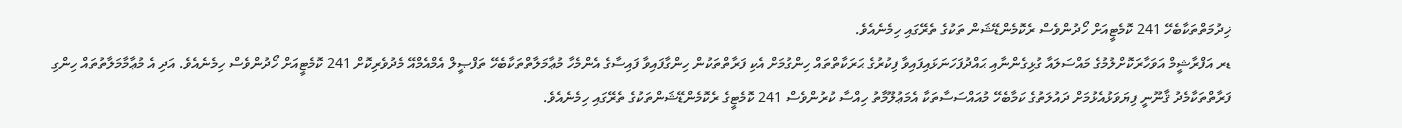ޚިދުމަތްތަކާބެހޭ 241 ކޮމެޓީއަށް ހޯދުންވެސް ރެކޮމެންޑޭޝަން ތަކުގެ ތެރޭގައި ހިމެނެއެވެ.
ޑރ އަފްރާޝީމް އަވަހާރަކޮށްލުމުގެ މައްސަލައާ ގުޅިގެންނާއި ޙައްދުފަހަނަޅައިފައިވާ ފިކުރުގެ ޙަރަކާތްތައް ހިންގުމަށް އެކި ފަރާތްތަކުން ހިންގާފައިވާ ފައިސާގެ އެންމެހާ މުޢާމަލާތްތަކާބެހޭ ތަފްޞީލް އެމްއެމްއޭ މެދުވެރިކޮށް 241 ކޮމެޓީއަށް ހޯދުންވެސް ހިމެނެއެވެ. އަދި އެ މުޢާމާމަލާތުތައް ހިންގި ފަރާތްތަކާމެދު ޤާނޫނީ ފިޔަވަޅުއެޅުމަށް ދައުލަތުގެ ކަމާބެހޭ މުއައްސަސާތަކާ އެމަޢުލޫމާތު ހިއްސާ ކުރުންވެސް 241 ކޮމެޓީގެ ރެކޮމެންޑޭޝަންތަކުގެ ތެރޭގައި ހިމެނެއެވެ.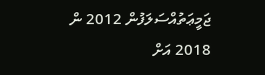ޖަމީޢަތުއްސަލަފުން 2012 ން 2018 އަށް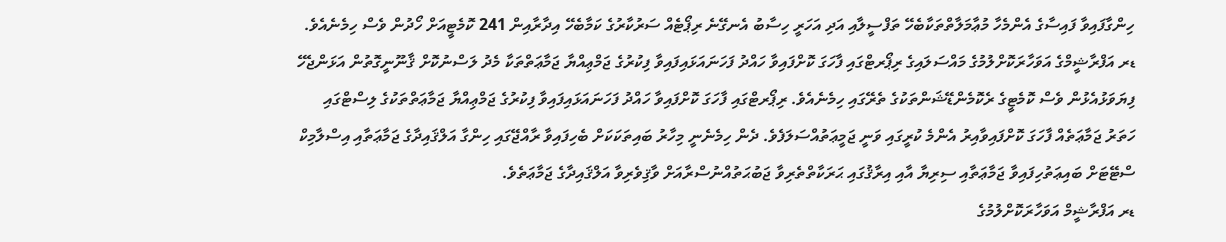ހިންގާފައިވާ ފައިސާގެ އެންމެހާ މުޢާމަލާތްތަކާބެހޭ ތަފްސީލާއި އަދި އަހަރީ ހިސާބު އެނގޭނެ ރިޕޯޓެއް ސަރުކާރުގެ ކަމާބެހޭ އިދާރާއިން 241 ކޮމެޓީއަށް ހޯދުން ވެސް ހިމެނެއެވެ.
ޑރ އަފްރާޝީމްގެ އަވަހާރަކޮށްލުމުގެ މައްސަލައިގެ ރިޕޯރޓްގައި ފާހަގަ ކޮށްފައިވާ ހައްދު ފަހަނައަޅައިފައިވާ ފިކުރުގެ ޖަމްޢިއްޔާ ޖަމާޢަތްތަކާ މެދު ލަސްނުކޮށް ޤާނޫނީގޮތުން އަޅަންޖެހޭ ފިޔަވަޅުއެޅުން ވެސް ކޮމެޓީގެ ރެކޮމެންޑޭޝަންތަކުގެ ތެރޭގައި ހިމެނެއެވެ. ރިޕޯރޓްގައި ފާހަގަ ކޮށްފައިވާ ހައްދު ފަހަނައަޅައިފައިވާ ފިކުރުގެ ޖަމްޢިއްޔާ ޖަމާޢަތްތަކުގެ ލިސްޓްގައި ހަތަރު ޖަމާޢަތެއް ފާހަގަ ކޮށްފައިވާއިރު އެންމެ ކުރީގައި ވަނީ ޖަމީޢަތުއްސަލަފެވެ. ދެން ހިމެނެނީ މިހާރު ބައިތަކަކަށް ބެހިފައިވާ ރާއްޖޭގައި ހިންގާ އަލްޤައިދާގެ ޖަމާޢަތާއި އިސްލާމިކް ސްޓޭޓަށް ބައިޢަތުހިފައިވާ ޖަމާޢަތާއި ސިރިޔާ އާއި އިރާޤުގައި ޙަރަކާތްތެރިވާ ޖަބުޙަތުއްނުސްރާއަށް ވާޤިވެރިވާ އަލްޤައިދާގެ ޖަމާޢަތެވެ.
ޑރ އަފްރާޝީމް އަވަހާރަކޮށްލުމުގެ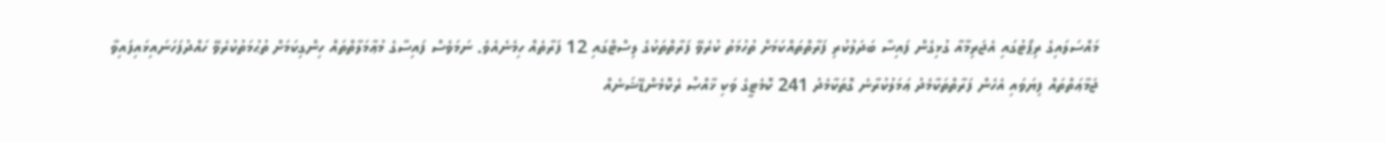މައްސަލައިގެ ރިޕޯޓުގައި އެޖަރިމާއާ ގުޅިގެން ފައިސާ ބަދަލުކުރި ފަރާތްތައްކަމަށް ތުހުމަތު ކުރެވޭ ފަރާތްތަކުގެ ލިސްޓްގައި 12 ފަރާތެއް ހިމެނެއެވެ. ނަމަވެސް ފައިސާގެ މުޢާމަލާތްތައް ހިންގިކަމަށް ތުޙުމަތުކުރެވޭ ހައްދުފަހަނައިޅައިފައިވާ ޖަމާޢަތްތައް ފިޔަވައި އެހެން ފަރާތްތަކާމެދު ޢަމަލުކުރާނެ ގޮތަކާމެދު 241 ކޮމެޓީގެ ވަކި ޚާއްޞް ރެކޮމެންޑޭޝަނެއް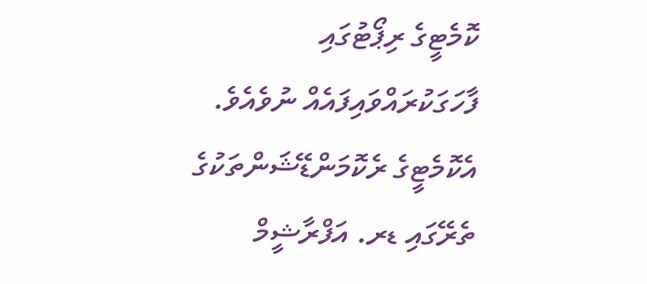ކޮމެޓީގެ ރިޕޯޓުގައި ފާހަގަކުރައްވައިފައެއް ނުވެއެވެ.
އެކޮމެޓީގެ ރެކޮމަންޑޭޝަންތަކުގެ ތެރޭގައި ޑރ. އަފްރާޝީމް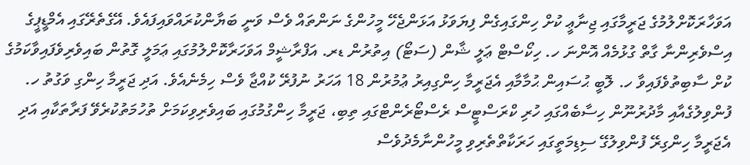އަވަހާރަކޮށްލުމުގެ ޖަރީމާގައި ޖިނާޢީ ކުށް ހިންގައިގެން ފިޔަވަޅު އަޅަންޖެހޭ މީހުންގެ ނަންތައް ވެސް ވަނީ ބަޔާންކުރައްވައިފައެވެ. އޭގެތެރޭގައި އެމްޑީޕީގެ އިސްވެރިންނާ ގާތް ގުޅުމެއް އޮންނަ ހ. ހިކޯސްޓް ޢަލީ ޝާން (ސަޓޯ) އިތުރުން ޑރ. އަފްރާޝީމް އަވަހަރާކޮށްލުމުގައި ޢަމަލީ ގޮތުން ބައިވެރިވެފައިވާކަމުގެ ކުށް ސާބިތުވެފައިވާ ހ. ލޮބީ ޙުސައިން ޙުމާމާއި އެޖަރީމާ ހިންގިއިރު ޢުމުރުން 18 އަހަރު ނުފުރޭ ކުއްޖާ ވެސް ހިމެނެއެވެ. އަދި ޖަރީމާ ހިންގި ވަގުތު ހ. ފުންވިލުގެއާއި މާދުރުނޫން ހިސާބެއްގައި ހުރި ކްރަސްޓީސް ރެސްޓޯރެންޓްގައި ތިބި، ޖަރީމާ ހިންގުމުގައި ބައިވެރިވިކަމަށް ތުހުމަތުކުރެވޭ ފަރާތަކާއި އަދި އެޖަރީމާ ހިންގިރޭ ފުންވިލުގޭ ސިޑިމަތީގައި ހަރަކާތްތެރިވި މީހުންނާމެދުވެސް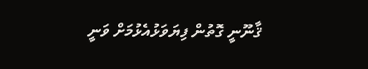ޤާނޫނީ ގޮތުން ފިޔަވަޅުއެޅުމަށް ވަނީ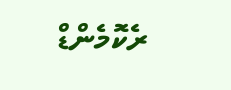ރެކޮމެންޑް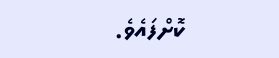ކޮށްފައެވެ.